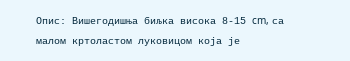Опис: Вишегодишња биљка висока 8-15 cm, са малом кртоластом луковицом која је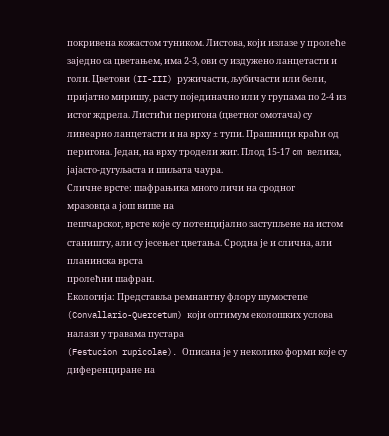покривена кожастом туником. Листова, који излазе у пролеће заједно са цветањем, има 2-3, ови су издужено ланцетасти и голи. Цветови (II-III) ружичасти, љубичасти или бели, пријатно миришу, расту појединачно или у групама по 2-4 из истог ждрела. Листићи перигона (цветног омотача) су линеарно ланцетасти и на врху ± тупи. Прашници краћи од перигона. Један, на врху тродели жиг. Плод 15-17 cm велика, јајасто-дугуљаста и шиљата чаура.
Сличне врсте: шафрањика много личи на сродног
мразовца а још више на
пешчарског, врсте које су потенцијално заступљене на истом станишту, али су јесењег цветања. Сродна је и слична, али планинска врста
пролећни шафран.
Екологија: Представља ремнантну флору шумостепе
(Convallario-Quercetum) који оптимум еколошких услова налази у травама пустара
(Festucion rupicolae). Описана је у неколико форми које су диференциране на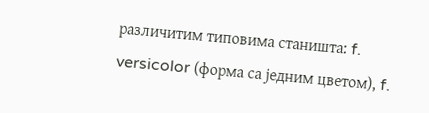различитим типовима станишта: f.
versicolor (форма са једним цветом), f.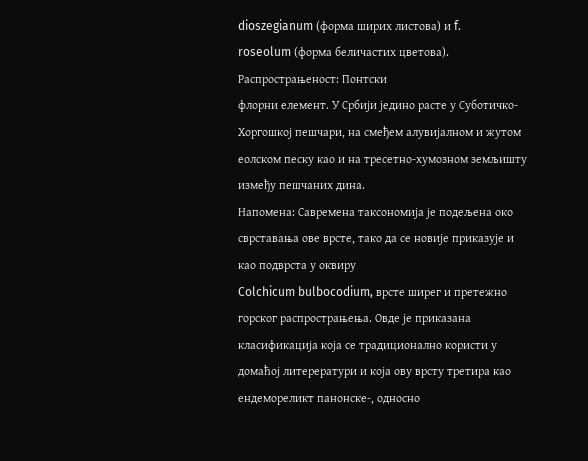dioszegianum (форма ширих листова) и f.
roseolum (форма беличастих цветова).
Распрострањеност: Понтски
флорни елемент. У Србији једино расте у Суботичко-Хоргошкој пешчари, на смеђем алувијалном и жутом еолском песку као и на тресетно-хумозном земљишту између пешчаних дина.
Напомена: Савремена таксономија је подељена око сврставања ове врсте, тако да се новије приказује и као подврста у оквиру
Colchicum bulbocodium, врсте ширег и претежно горског распрострањења. Овде је приказана класификација која се традиционално користи у домаћој литерератури и која ову врсту третира као
ендемореликт панонске-, односно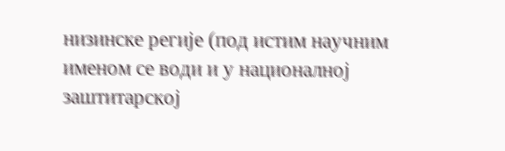низинске регије (под истим научним именом се води и у националној заштитарској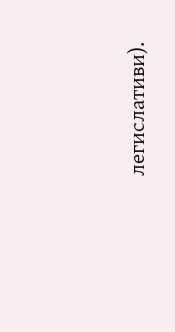легислативи).